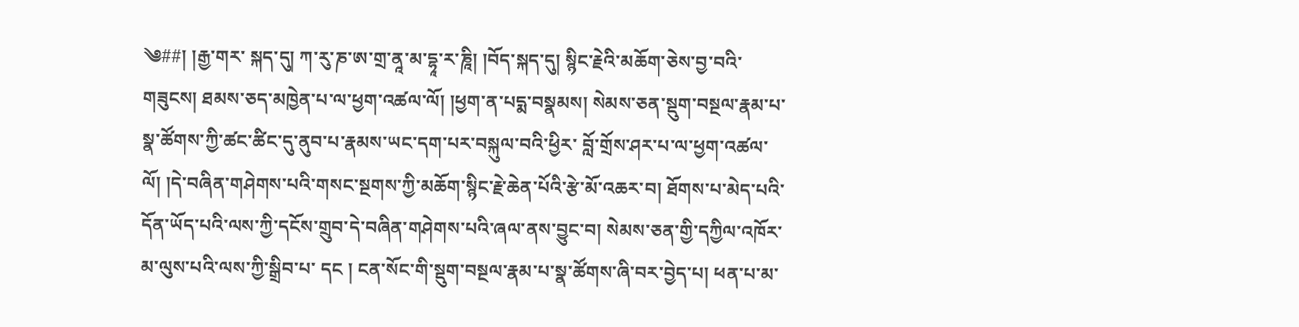༄##། །རྒྱ་གར་ སྐད་དུ། ཀ་རུ་ཎ་ཨ་གྲ་ནཱ་མ་དྷཱ་ར་ཎཱི། །བོད་སྐད་དུ། སྙིང་རྗེའི་མཆོག་ཅེས་བྱ་བའི་གཟུངས། ཐམས་ཅད་མཁྱེན་པ་ལ་ཕྱག་འཚལ་ལོ། །ཕྱག་ན་པདྨ་བསྣམས། སེམས་ཅན་སྡུག་བསྔལ་རྣམ་པ་སྣ་ཚོགས་ཀྱི་ཚང་ཚིང་དུ་ནུབ་པ་རྣམས་ཡང་དག་པར་བསྐུལ་བའི་ཕྱིར་ བློ་གྲོས་ཤར་པ་ལ་ཕྱག་འཚལ་ལོ། །དེ་བཞིན་གཤེགས་པའི་གསང་སྔགས་ཀྱི་མཆོག་སྙིང་རྗེ་ཆེན་པོའི་རྩེ་མོ་འཆར་བ། ཐོགས་པ་མེད་པའི་དོན་ཡོད་པའི་ལས་ཀྱི་དངོས་གྲུབ་དེ་བཞིན་གཤེགས་པའི་ཞལ་ནས་བྱུང་བ། སེམས་ཅན་གྱི་དཀྱིལ་འཁོར་མ་ལུས་པའི་ལས་ཀྱི་སྒྲིབ་པ་ དང ། ངན་སོང་གི་སྡུག་བསྔལ་རྣམ་པ་སྣ་ཚོགས་ཞི་བར་བྱེད་པ། ཕན་པ་མ་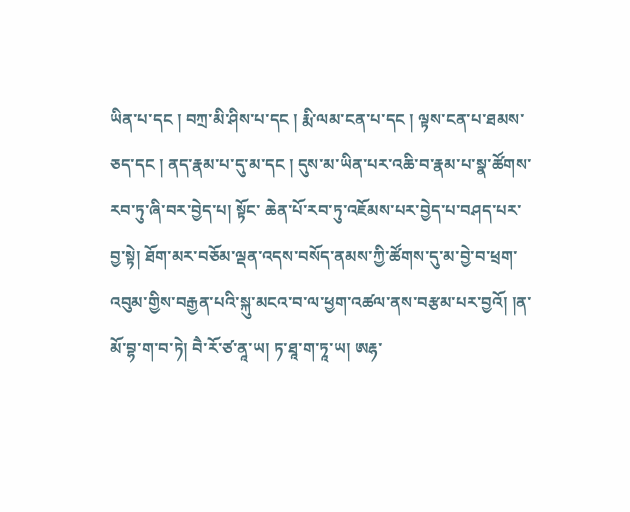ཡིན་པ་དང ། བཀྲ་མི་ཤིས་པ་དང ། རྨི་ལམ་ངན་པ་དང ། ལྟས་ངན་པ་ཐམས་ཅད་དང ། ནད་རྣམ་པ་དུ་མ་དང ། དུས་མ་ཡིན་པར་འཆི་བ་རྣམ་པ་སྣ་ཚོགས་རབ་ཏུ་ཞི་བར་བྱེད་པ། སྟོང་ ཆེན་པོ་རབ་ཏུ་འཇོམས་པར་བྱེད་པ་བཤད་པར་བྱ་སྟེ། ཐོག་མར་བཅོམ་ལྡན་འདས་བསོད་ནམས་ཀྱི་ཚོགས་དུ་མ་བྱེ་བ་ཕྲག་འབུམ་གྱིས་བརྒྱན་པའི་སྐུ་མངའ་བ་ལ་ཕྱག་འཚལ་ནས་བརྩམ་པར་བྱའོ། །ན་མོ་བྷ་ག་བ་ཏེ། བཻ་རོ་ཙ་ནཱ་ཡ། ཏ་ཐཱ་ག་ཏཱ་ཡ། ཨརྷ་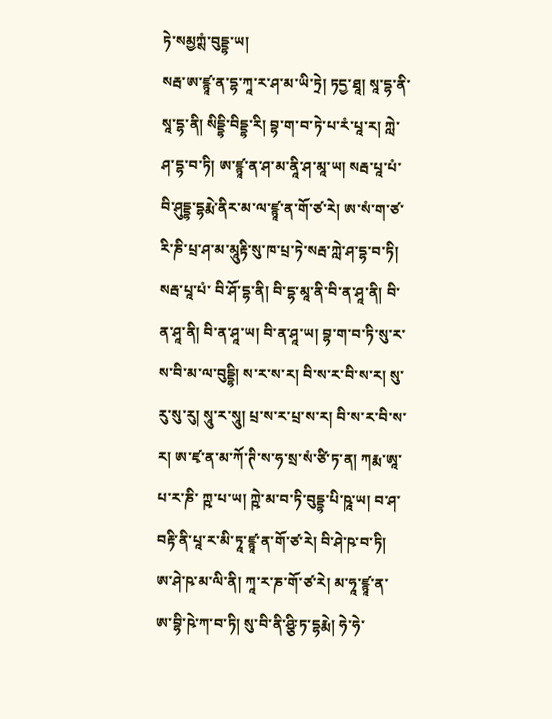ཏེ་སམྱཀྶཾ་བུདྡྷ་ཡ།
སརྦ་ཨ་ཛྙཱ་ན་དྷ་ཀཱ་ར་ཤ་མ་ཡི་ཏྲེ། ཏདྱ་ཐཱ། སཱ་དྷ་ནི་སཱ་དྷ་ནི། སིདྡྷི་བིདྡྷ་རི། བྷ་ག་བ་ཏེ་པ་རཾ་པཱ་ར། ཀླེ་ཤ་དྷ་བ་ཏི། ཨ་ཛྙཱ་ན་ཤ་མ་ནཱི་ཤ་མཱ་ཡ། སརྦ་པཱ་པཾ་བི་ཤུདྡྷ་དྷརྨེ་ནིར་མ་ལ་ཛྙཱ་ན་གོ་ཙ་རེ། ཨ་སཾ་ག་ཙ་རི་ཎི་པྲ་ཤ་མ་མཱུརྟི་སུ་ཁ་པྲ་ཏེ་སརྦ་ཀླེ་ཤ་དྷ་བ་ཏི། སརྦ་པཱ་པཾ་ བི་ཤོ་དྷ་ནི། བི་དྷ་མཱ་ནི་བི་ན་ཤཱ་ནི། བི་ན་ཤཱ་ནི། བི་ན་ཤཱ་ཡ། བི་ན་ཤཱ་ཡ། བྷ་ག་བ་ཏི་སུ་ར་ས་བི་མ་ལ་བུདྡྷི། ས་ར་ས་ར། བི་ས་ར་བི་ས་ར། སུ་རུ་སུ་རུ། སཱུ་ར་སཱུ། པྲ་ས་ར་པྲ་ས་ར། བི་ས་ར་བི་ས་ར། ཨ་ཛྭ་ན་མ་ཀོ་ཊི་ས་ཧ་སྲ་སཾ་ཙི་ཏ་ན། ཀརྨ་ཨཱ་པ་ར་ཎི་ ཀྵ་པ་ཡ། ཀྵེ་མ་བ་ཏི་བུདྡྷ་པི་ཥཱ་ཡ། བ་ཤ་བརྟི་ནི་པཱ་ར་མི་ཏཱ་ཛྙཱ་ན་གོ་ཙ་རེ། བི་ཤེ་ཥ་བ་ཏི། ཨ་ཤེ་ཥ་མ་ལི་ནི། ཀཱ་ར་ཎ་གོ་ཙ་རེ། མ་ཧཱ་ཛྙཱ་ན་ཨ་བྷི་ཥེ་ཀ་བ་ཏི། སུ་བི་ནི་ཤྩི་ཏ་དྷརྨེ། ཧེ་ཧེ་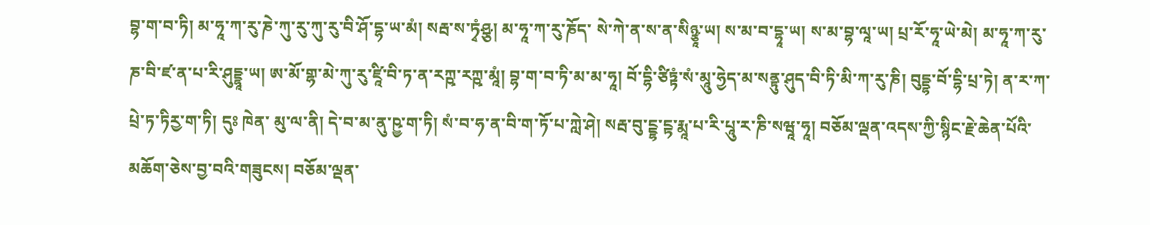བྷ་ག་བ་ཏི། མ་ཧཱ་ཀ་རུ་ཎེ་ཀུ་རུ་ཀུ་རུ་བི་ཤོ་དྷ་ཡ་མཾ། སརྦ་ས་ཏྭཾཤྩ། མ་ཧཱ་ཀ་རུ་ཎོད་ སེ་ཀེ་ན་ས་ན་སིཉྩཱ་ཡ། ས་མ་བ་དྷཱ་ཡ། ས་མ་བྷ་ལཱ་ཡ། པྲ་རོ་ཧཱ་ཡེ་མེ། མ་ཧཱ་ཀ་རུ་ཎ་བི་ཛ་ན་པ་རི་ཤུདྡྷཱ་ཡ། ཨ་མོ་གྷ་མེ་ཀུ་རུ་ཛཱི་བི་ཏ་ན་རཀྵ་རཀྵ་མཱཾ། བྷ་ག་བ་ཏི་མ་མ་ཧཱ། བོ་དྷི་ཙིཏྟཾ་སཾ་མཱུ་ཧྱེད་མ་སནྟུ་ཤུད་བི་ཏི་མི་ཀ་རུ་ཎི། བུདྡྷ་བོ་དྷི་པྲ་ཏེ། ན་ར་ཀ་པྲེ་ཏ་ཏིཪྱ་ག་ཏི། དུཿ ཁེན་ མུ་ལ་ནི། དེ་བ་མ་ནུ་ཥྱ་ག་ཏི། སཾ་བ་ཧ་ན་བི་ག་ཏོ་པ་ཀླེ་ཤེ། སརྦ་བུ་ངྡྷ་ངྟ་རྨཱ་པ་རི་པཱུ་ར་ཎི་སཝཱ་ཧཱ། བཅོམ་ལྡན་འདས་ཀྱི་སྙིང་རྗེ་ཆེན་པོའི་མཆོག་ཅེས་བྱ་བའི་གཟུངས། བཅོམ་ལྡན་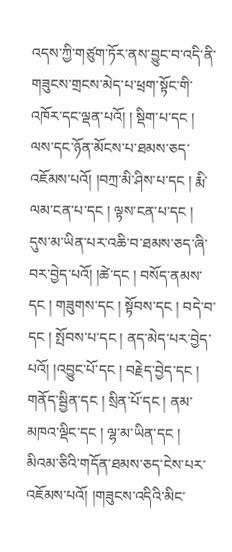འདས་ཀྱི་གཙུག་ཏོར་ནས་བྱུང་བ་འདི་ནི་གཟུངས་གྲངས་མེད་པ་ཕྲག་སྟོང་གི་འཁོར་དང་ལྡན་པའོ། ། སྡིག་པ་དང ། ལས་དང་ཉོན་མོངས་པ་ཐམས་ཅད་འཇོམས་པའོ། །བཀྲ་མི་ཤིས་པ་དང ། རྨི་ལམ་ངན་པ་དང ། ལྟས་ངན་པ་དང ། དུས་མ་ཡིན་པར་འཆི་བ་ཐམས་ཅད་ཞི་བར་བྱེད་པའོ། །ཚེ་དང ། བསོད་ནམས་དང ། གཟུགས་དང ། སྟོབས་དང ། བདེ་བ་དང ། སྤོབས་པ་དང ། ནད་མེད་པར་བྱེད་པའོ། །འབྱུང་པོ་དང ། བརྗེད་བྱེད་དང ། གནོད་སྦྱིན་དང ། སྲིན་པོ་དང ། ནམ་མཁའ་ལྡིང་དང ། ལྷ་མ་ཡིན་དང ། མིའམ་ཅིའི་གདོན་ཐམས་ཅད་ངེས་པར་འཇོམས་པའོ། །གཟུངས་འདིའི་མིང་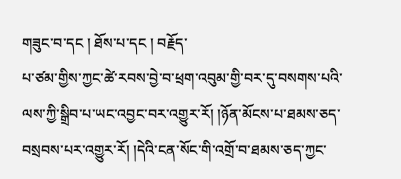གཟུང་བ་དང ། ཐོས་པ་དང ། བརྗོད་
པ་ཙམ་གྱིས་ཀྱང་ཚེ་རབས་བྱེ་བ་ཕྲག་འབུམ་གྱི་བར་དུ་བསགས་པའི་ལས་ཀྱི་སྒྲིབ་པ་ཡང་འབྱང་བར་འགྱུར་རོ། །ཉོན་མོངས་པ་ཐམས་ཅད་བསྲབས་པར་འགྱུར་རོ། །དེའི་ངན་སོང་གི་འགྲོ་བ་ཐམས་ཅད་ཀྱང་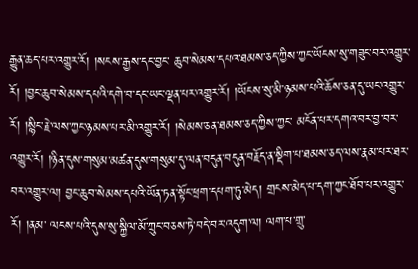རྒྱུན་ཆད་པར་འགྱུར་རོ། །སངས་རྒྱས་དང་བྱང་ ཆུབ་སེམས་དཔའ་ཐམས་ཅད་ཀྱིས་ཀྱང་ཡོངས་སུ་གཟུང་བར་འགྱུར་རོ། །བྱང་ཆུབ་སེམས་དཔའི་དགེ་བ་དང་ཡང་ལྡན་པར་འགྱུར་རོ། །ཡོངས་སུ་མི་ཉམས་པའི་ཆོས་ཅན་དུ་ཡང་འགྱུར་རོ། །སྙིང་རྗེ་ལས་ཀྱང་ཉམས་པར་མི་འགྱུར་རོ། །སེམས་ཅན་ཐམས་ཅད་ཀྱིས་ཀྱང་ མངོན་པར་དགའ་བར་བྱ་བར་འགྱུར་རོ། །ཉིན་དུས་གསུམ་མཚན་དུས་གསུམ་དུ་ལན་བདུན་བདུན་བརྗོད་ན་སྡིག་པ་ཐམས་ཅད་ལས་རྣམ་པར་ཐར་བར་འགྱུར་ལ། བྱང་ཆུབ་སེམས་དཔའི་ཡོན་ཏན་སྟོང་ཕྲག་དཔག་ཏུ་མེད། གྲངས་མེད་པ་དག་ཀྱང་ཐོབ་པར་འགྱུར་རོ། །ནམ་ ལངས་པའི་དུས་སུ་སྐྱིལ་མོ་ཀྲུང་བཅས་ཏེ་བདེ་བར་འདུག་ལ། ལག་པ་གྲུ་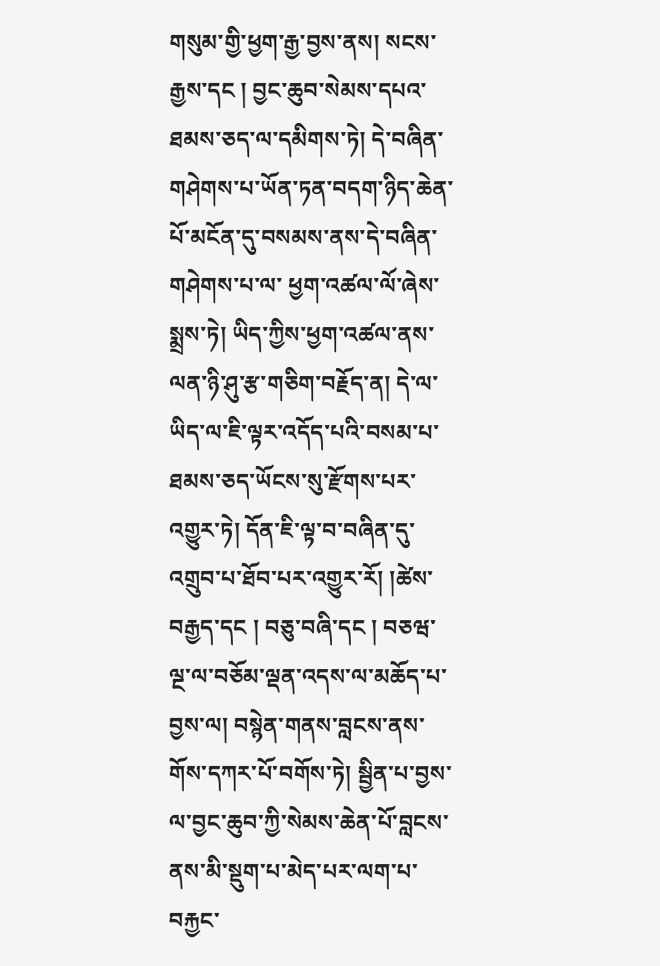གསུམ་གྱི་ཕྱག་རྒྱ་བྱས་ནས། སངས་རྒྱས་དང ། བྱང་ཆུབ་སེམས་དཔའ་ཐམས་ཅད་ལ་དམིགས་ཏེ། དེ་བཞིན་གཤེགས་པ་ཡོན་ཏན་བདག་ཉིད་ཆེན་པོ་མངོན་དུ་བསམས་ནས་དེ་བཞིན་གཤེགས་པ་ལ་ ཕྱག་འཚལ་ལོ་ཞེས་སྨྲས་ཏེ། ཡིད་ཀྱིས་ཕྱག་འཚལ་ནས་ལན་ཉི་ཤུ་རྩ་གཅིག་བརྗོད་ན། དེ་ལ་ཡིད་ལ་ཇི་ལྟར་འདོད་པའི་བསམ་པ་ཐམས་ཅད་ཡོངས་སུ་རྫོགས་པར་འགྱུར་ཏེ། དོན་ཇི་ལྟ་བ་བཞིན་དུ་འགྲུབ་པ་ཐོབ་པར་འགྱུར་རོ། །ཚེས་བརྒྱད་དང ། བཅུ་བཞི་དང ། བཅཝ་ལྔ་ལ་བཅོམ་ལྡན་འདས་ལ་མཆོད་པ་བྱས་ལ། བསྙེན་གནས་བླངས་ནས་གོས་དཀར་པོ་བགོས་ཏེ། སྦྱིན་པ་བྱས་ལ་བྱང་ཆུབ་ཀྱི་སེམས་ཆེན་པོ་བླངས་ནས་མི་སྡུག་པ་མེད་པར་ལག་པ་བརྐྱང་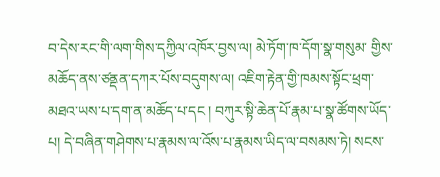བ་དེས་རང་གི་ལག་གིས་དཀྱིལ་འཁོར་བྱས་ལ། མེ་ཏོག་ཁ་དོག་སྣ་གསུམ་ གྱིས་མཆོད་ནས་ཙནྡན་དཀར་པོས་བདུགས་ལ། འཇིག་རྟེན་གྱི་ཁམས་སྟོང་ཕྲག་མཐའ་ཡས་པ་དག་ན་མཆོད་པ་དང ། བཀུར་སྟི་ཆེན་པོ་རྣམ་པ་སྣ་ཚོགས་ཡོད་པ། དེ་བཞིན་གཤེགས་པ་རྣམས་ལ་འོས་པ་རྣམས་ཡིད་ལ་བསམས་ཏེ། སངས་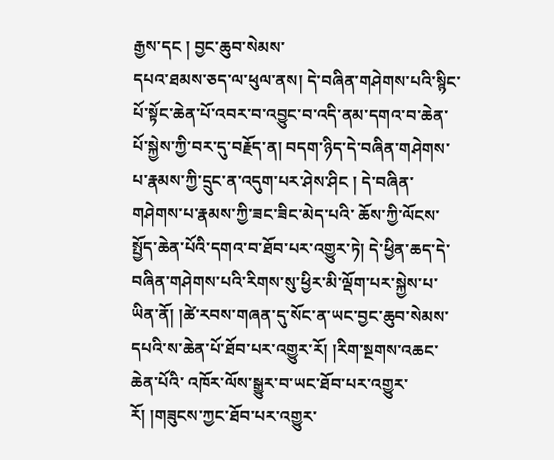རྒྱས་དང ། བྱང་ཆུབ་སེམས་
དཔའ་ཐམས་ཅད་ལ་ཕུལ་ནས། དེ་བཞིན་གཤེགས་པའི་སྙིང་པོ་སྟོང་ཆེན་པོ་འབར་བ་འབྱུང་བ་འདི་ནམ་དགའ་བ་ཆེན་པོ་སྐྱེས་ཀྱི་བར་དུ་བརྗོད་ན། བདག་ཉིད་དེ་བཞིན་གཤེགས་པ་རྣམས་ཀྱི་དྲུང་ན་འདུག་པར་ཤེས་ཤིང ། དེ་བཞིན་གཤེགས་པ་རྣམས་ཀྱི་ཟང་ཟིང་མེད་པའི་ ཆོས་ཀྱི་ལོངས་སྤྱོད་ཆེན་པོའི་དགའ་བ་ཐོབ་པར་འགྱུར་ཏེ། དེ་ཕྱིན་ཆད་དེ་བཞིན་གཤེགས་པའི་རིགས་སུ་ཕྱིར་མི་ལྡོག་པར་སྐྱེས་པ་ཡིན་ནོ། །ཚེ་རབས་གཞན་དུ་སོང་ན་ཡང་བྱང་ཆུབ་སེམས་དཔའི་ས་ཆེན་པོ་ཐོབ་པར་འགྱུར་རོ། །རིག་སྔགས་འཆང་ཆེན་པོའི་ འཁོར་ལོས་སྒྱུར་བ་ཡང་ཐོབ་པར་འགྱུར་རོ། །གཟུངས་ཀྱང་ཐོབ་པར་འགྱུར་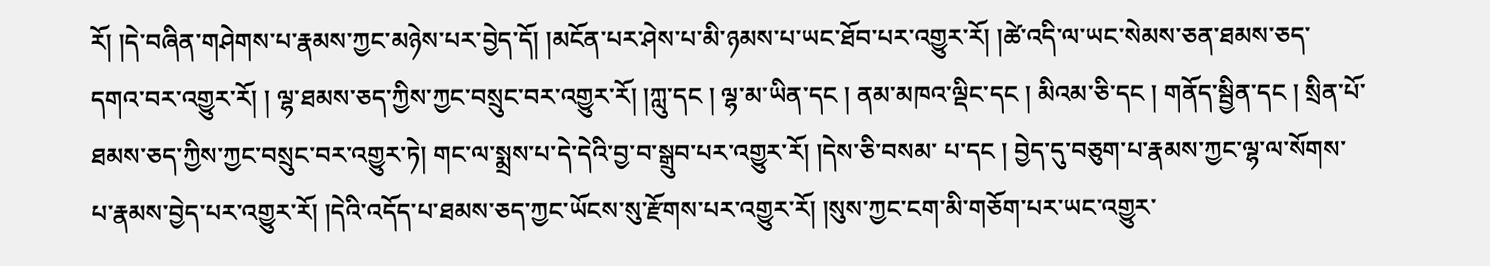རོ། །དེ་བཞིན་གཤེགས་པ་རྣམས་ཀྱང་མཉེས་པར་བྱེད་དོ། །མངོན་པར་ཤེས་པ་མི་ཉམས་པ་ཡང་ཐོབ་པར་འགྱུར་རོ། །ཚེ་འདི་ལ་ཡང་སེམས་ཅན་ཐམས་ཅད་དགའ་བར་འགྱུར་རོ། ། ལྷ་ཐམས་ཅད་ཀྱིས་ཀྱང་བསྲུང་བར་འགྱུར་རོ། །ཀླུ་དང ། ལྷ་མ་ཡིན་དང ། ནམ་མཁའ་ལྡིང་དང ། མིའམ་ཅི་དང ། གནོད་སྦྱིན་དང ། སྲིན་པོ་ཐམས་ཅད་ཀྱིས་ཀྱང་བསྲུང་བར་འགྱུར་ཏེ། གང་ལ་སྨྲས་པ་དེ་དེའི་བྱ་བ་སྒྲུབ་པར་འགྱུར་རོ། །དེས་ཅི་བསམ་ པ་དང ། བྱེད་དུ་བཅུག་པ་རྣམས་ཀྱང་ལྷ་ལ་སོགས་པ་རྣམས་བྱེད་པར་འགྱུར་རོ། །དེའི་འདོད་པ་ཐམས་ཅད་ཀྱང་ཡོངས་སུ་རྫོགས་པར་འགྱུར་རོ། །སུས་ཀྱང་ངག་མི་གཅོག་པར་ཡང་འགྱུར་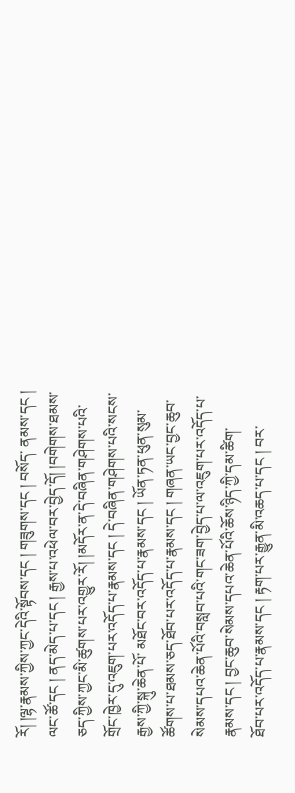རོ། །ལྷ་རྣམས་ཀྱིས་ཀྱང་དེའི་སྟོབས་དང ། གཟུགས་དང ། བསོད་ ནམས་དང ། ལང་ཚོ་དང ། ནད་མེད་པ་དང ། རྒྱས་པ་འཕེལ་བར་བྱེད་དོ། །བགེགས་ཐམས་ཅད་ཀྱིས་ཀྱང་མི་ཚུགས་པར་འགྱུར་རོ། །མདོར་ན་དེ་བཞིན་གཤེགས་པའི་གྲོང་ཁྱེར་དུ་འཇུག་པར་འདོད་པ་རྣམས་དང ། དེ་བཞིན་གཤེགས་པའི་སངས་རྒྱས་ཀྱི་སྐུ་ཆེན་པོ་ མཐོང་བར་འདོད་པ་རྣམས་དང ། ཡོན་ཏན་ཕུན་སུམ་ཚོགས་པ་ཐམས་ཅད་ཐོབ་པར་འདོད་པ་རྣམས་དང ། གཞན་ཡང་བྱང་ཆུབ་སེམས་དཔའ་ཆེན་པོའི་བསླབ་པའི་གང་ཟག་བྱེད་པ་ལ་འཇུག་པར་འདོད་པ་རྣམས་དང ། བྱང་ཆུབ་སེམས་དཔའ་ཆེན་པོའི་ཆོས་ཉིད་ཀྱི་དམ་ཚིག་
ཐོབ་པར་འདོད་པ་རྣམས་དང ། རྟག་པར་རྒྱུན་མི་འཆད་པ་དང ། བར་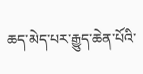ཆད་མེད་པར་རྒྱུད་ཆེན་པོའི་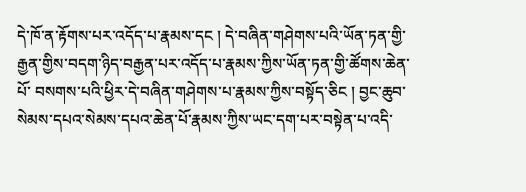དེ་ཁོ་ན་རྟོགས་པར་འདོད་པ་རྣམས་དང ། དེ་བཞིན་གཤེགས་པའི་ཡོན་ཏན་གྱི་རྒྱན་གྱིས་བདག་ཉིད་བརྒྱན་པར་འདོད་པ་རྣམས་ཀྱིས་ཡོན་ཏན་གྱི་ཚོགས་ཆེན་པོ་ བསགས་པའི་ཕྱིར་དེ་བཞིན་གཤེགས་པ་རྣམས་ཀྱིས་བསྟོད་ཅིང ། བྱང་ཆུབ་སེམས་དཔའ་སེམས་དཔའ་ཆེན་པོ་རྣམས་ཀྱིས་ཡང་དག་པར་བསྟེན་པ་འདི་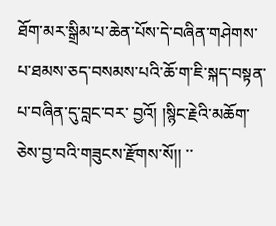ཐོག་མར་སྒྲིམ་པ་ཆེན་པོས་དེ་བཞིན་གཤེགས་པ་ཐམས་ཅད་བསམས་པའི་ཆོ་ག་ཇི་སྐད་བསྟན་པ་བཞིན་དུ་བླང་བར་ བྱའོ། །སྙིང་རྗེའི་མཆོག་ཅེས་བྱ་བའི་གཟུངས་རྫོགས་སོ།། ་་